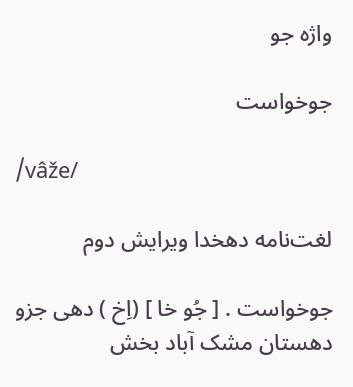واژه جو

جوخواست

/vâže/

لغت‌نامه دهخدا ویرایش دوم

جوخواست . [ جُو خا ] (اِخ ) دهی جزو دهستان مشک آباد بخش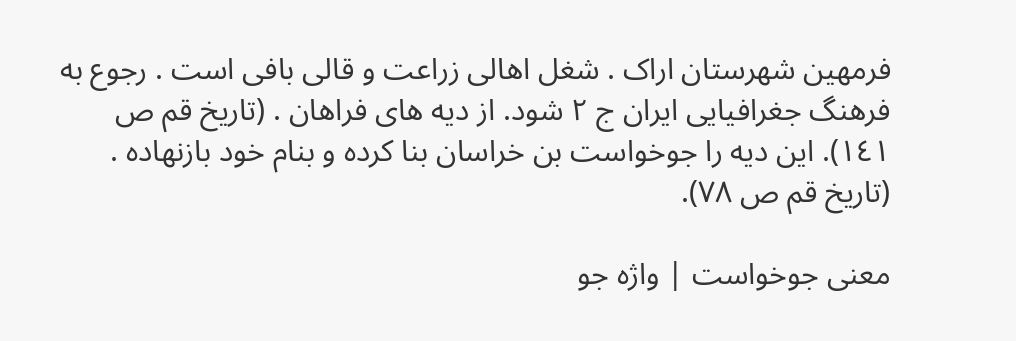فرمهین شهرستان اراک . شغل اهالی زراعت و قالی بافی است . رجوع به فرهنگ جغرافیایی ایران ج ٢ شود. از دیه های فراهان . (تاریخ قم ص ١٤١). این دیه را جوخواست بن خراسان بنا کرده و بنام خود بازنهاده . (تاریخ قم ص ٧٨).

معنی جوخواست | واژه جو